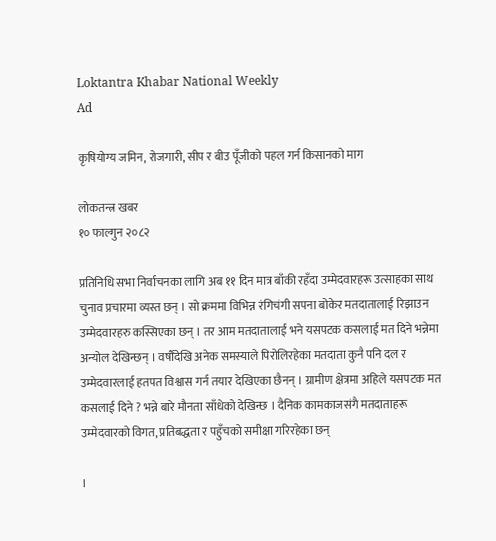Loktantra Khabar National Weekly
Ad

कृषियोग्य जमिन, रोजगारी, सीप र बीउ पूँजीको पहल गर्न किसानको माग

लोकतन्त्र खबर
१० फाल्गुन २०८२

प्रतिनिधि सभा निर्वाचनका लागि अब ११ दिन मात्र बाँकी रहँदा उम्मेदवारहरू उत्साहका साथ चुनाव प्रचारमा व्यस्त छन् । सो क्रममा विभिन्न रंगिचंगी सपना बोकेर मतदातालाई रिझाउन उम्मेदवारहरु कस्सिएका छन् । तर आम मतदातालाई भने यसपटक कसलाई मत दिने भन्नेमा अन्योल देखिन्छन् । वर्षौंदेखि अनेक समस्याले पिरोलिरहेका मतदाता कुनै पनि दल र उम्मेदवारलाई हतपत विश्वास गर्न तयार देखिएका छैनन् । ग्रामीण क्षेत्रमा अहिले यसपटक मत कसलाई दिने ? भन्ने बारे मौनता साँधेको देखिन्छ । दैनिक कामकाजसंगै मतदाताहरू उम्मेदवारको विगत, प्रतिबद्धता र पहुँचको समीक्षा गरिरहेका छन्

।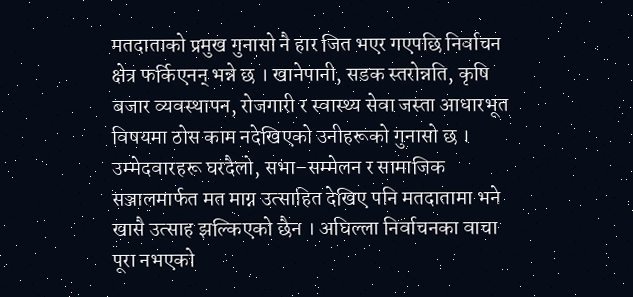मतदाताको प्रमुख गुनासो नै हार जित भएर गएपछि निर्वाचन क्षेत्र फर्किएनन् भन्ने छ । खानेपानी, सडक स्तरोन्नति, कृषि बजार व्यवस्थापन, रोजगारी र स्वास्थ्य सेवा जस्ता आधारभूत विषयमा ठोस काम नदेखिएको उनीहरूको गुनासो छ । उम्मेदवारहरू घरदैलो, सभा–सम्मेलन र सामाजिक सञ्जालमार्फत मत माग्न उत्साहित देखिए पनि मतदातामा भने खासै उत्साह झल्किएको छैन । अघिल्ला निर्वाचनका वाचा पूरा नभएको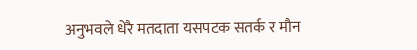अनुभवले धेरै मतदाता यसपटक सतर्क र मौन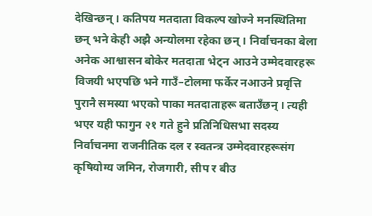देखिन्छन् । कतिपय मतदाता विकल्प खोज्ने मनस्थितिमा छन् भने केही अझै अन्योलमा रहेका छन् । निर्वाचनका बेला अनेक आश्वासन बोकेर मतदाता भेट्न आउने उम्मेदवारहरू विजयी भएपछि भने गाउँ–टोलमा फर्केर नआउने प्रवृत्ति पुरानै समस्या भएको पाका मतदाताहरू बताउँछन् । त्यही भएर यही फागुन २१ गते हुने प्रतिनिधिसभा सदस्य निर्वाचनमा राजनीतिक दल र स्वतन्त्र उम्मेदवारहरूसंग कृषियोग्य जमिन, रोजगारी, सीप र बीउ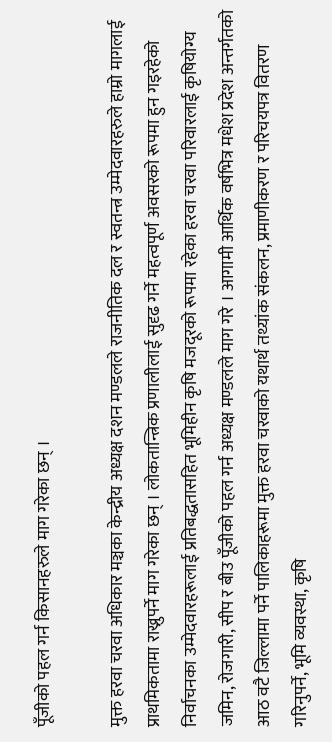पूँजीको पहल गर्न किसानहरुले माग गरेका छन् ।

मुक्त हरवा चरवा अधिकार मञ्चका केन्द्रीय अध्यक्ष दशन मण्डलले राजनीतिक दल र स्वतन्त्र उम्मेदवारहरुले हाम्रो मागलाई प्राथमिकतामा राख्नुपर्ने माग गरेका छन् । लोकतान्त्रिक प्रणालीलाई सुदृढ गर्ने महत्वपूर्ण अवसरको रूपमा हुन गइरहेको निर्वाचनका उम्मेदवारहरूलाई प्रतिबद्धतासहित भूमिहीन कृषि मजदूरको रूपमा रहेका हरवा चरवा परिवारलाई कृषियोग्य जमिन, रोजगारी, सीप र बीउ पूँजीको पहल गर्न अध्यक्ष मण्डलले माग गरे । आगामी आर्थिक वर्षभित्र मधेश प्रदेश अन्तर्गतको आठ वटै जिल्लामा पर्ने पालिकाहरूमा मुक्त हरवा चरवाको यथार्थ तथ्यांक संकलन, प्रमाणीकरण र परिचयपत्र वितरण गरिनुपर्ने, भूमि व्यवस्था, कृषि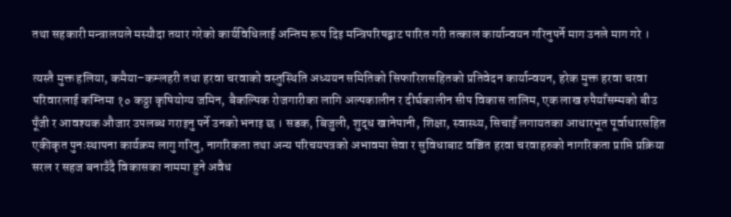तथा सहकारी मन्त्रालयले मस्यौदा तयार गरेको कार्यविधिलाई अन्तिम रूप दिइ मन्त्रिपरिषद्बाट पारित गरी तत्काल कार्यान्वयन गरिनुपर्ने माग उनले माग गरे ।

त्यस्तै मुक्त हलिया, कमैया–कम्लहरी तथा हरवा चरवाको वस्तुस्थिति अध्ययन समितिको सिफारिशसहितको प्रतिवेदन कार्यान्वयन, हरेक मुक्त हरवा चरवा परिवारलाई कम्तिमा १० कठ्ठा कृषियोग्य जमिन, बैकल्पिक रोजगारीका लागि अल्पकालीन र दीर्घकालीन सीप विकास तालिम, एक लाख रुपैयाँसम्मको बीउ पूँजी र आवश्यक औजार उपलब्ध गराइनु पर्ने उनको भनाइ छ । सडक, बिजुली, शुद्ध खानेपानी, शिक्षा, स्वास्थ्य, सिचाइँ लगायतका आधारभूत पूर्वाधारसहित एकीकृत पुनःस्थापना कार्यक्रम लागु गरिनु, नागरिकता तथा अन्य परिचयपत्रको अभावमा सेवा र सुविधाबाट वञ्चित हरवा चरवाहरुको नागरिकता प्राप्ति प्रक्रिया सरल र सहज बनाउँदै विकासका नाममा हुने अवैध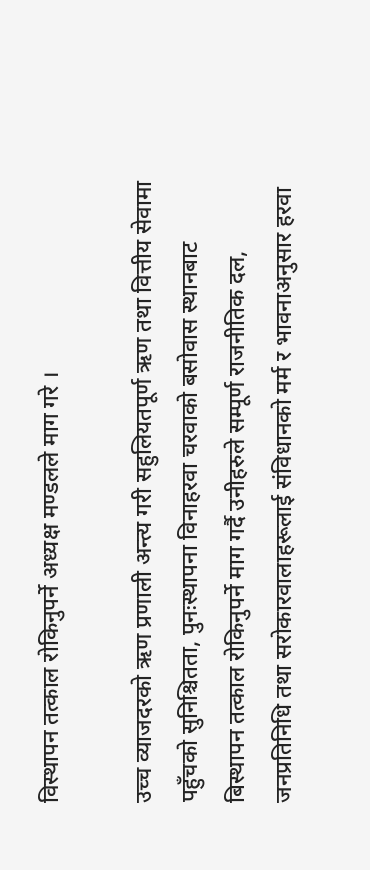विस्थापन तत्काल रोकिनुपर्ने अध्यक्ष मण्डलले माग गरे ।

उच्च व्याजदरको ऋण प्रणाली अन्त्य गरी सहुलियतपूर्ण ऋण तथा वित्तीय सेवामा पहुँचको सुनिश्चितता, पुनःस्थापना विनाहरवा चरवाको बसोवास स्थानबाट बिस्थापन तत्काल रोकिनुपर्ने माग गर्दै उनीहरुले सम्पूर्ण राजनीतिक दल, जनप्रतिनिधि तथा सरोकारवालाहरूलाई संविधानको मर्म र भावनाअनुसार हरवा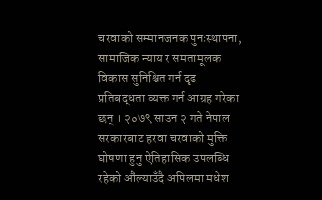चरवाको सम्मानजनक पुनःस्थापना, सामाजिक न्याय र समतामूलक विकास सुनिश्चित गर्न दृढ प्रतिबद्धता व्यक्त गर्न आग्रह गरेका छन् । २०७९ साउन २ गते नेपाल सरकारबाट हरवा चरवाको मुक्ति घोषणा हुनु ऐतिहासिक उपलब्धि रहेको औंल्याउँदै अपिलमा मधेश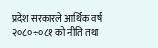प्रदेश सरकारले आर्थिक वर्ष २०८०÷०८१ को नीति तथा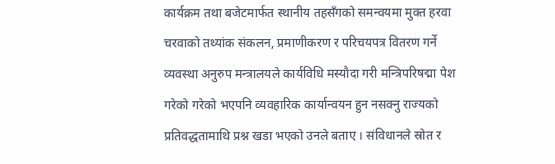कार्यक्रम तथा बजेटमार्फत स्थानीय तहसँगको समन्वयमा मुक्त हरवा चरवाको तथ्यांक संकलन, प्रमाणीकरण र परिचयपत्र वितरण गर्ने व्यवस्था अनुरुप मन्त्रालयले कार्यविधि मस्यौदा गरी मन्त्रिपरिषद्मा पेश गरेको गरेको भएपनि व्यवहारिक कार्यान्वयन हुन नसक्नु राज्यको प्रतिवद्धतामाथि प्रश्न खडा भएको उनले बताए । संविधानले स्रोत र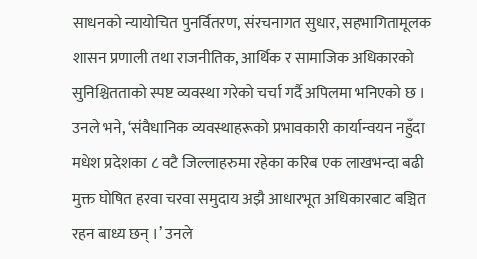साधनको न्यायोचित पुनर्वितरण, संरचनागत सुधार, सहभागितामूलक शासन प्रणाली तथा राजनीतिक, आर्थिक र सामाजिक अधिकारको सुनिश्चितताको स्पष्ट व्यवस्था गरेको चर्चा गर्दै अपिलमा भनिएको छ । उनले भने, ‘संवैधानिक व्यवस्थाहरूको प्रभावकारी कार्यान्वयन नहुँदा मधेश प्रदेशका ८ वटै जिल्लाहरुमा रहेका करिब एक लाखभन्दा बढी मुक्त घोषित हरवा चरवा समुदाय अझै आधारभूत अधिकारबाट बञ्चित रहन बाध्य छन् ।’ उनले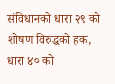संविधानको धारा २९ को शोषण विरुद्धको हक, धारा ४० को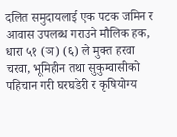दलित समुदायलाई एक पटक जमिन र आवास उपलब्ध गराउने मौलिक हक, धारा ५१ (ञ) (६) ले मुक्त हरवा चरवा, भूमिहीन तथा सुकुम्वासीको पहिचान गरी घरघडेरी र कृषियोग्य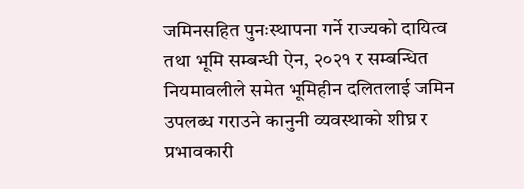जमिनसहित पुनःस्थापना गर्ने राज्यको दायित्व तथा भूमि सम्बन्धी ऐन, २०२१ र सम्बन्धित नियमावलीले समेत भूमिहीन दलितलाई जमिन उपलब्ध गराउने कानुनी व्यवस्थाको शीघ्र र प्रभावकारी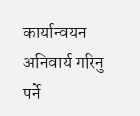कार्यान्वयन अनिवार्य गरिनु पर्ने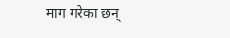माग गरेका छन्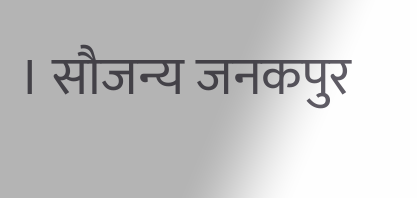। सौजन्य जनकपुर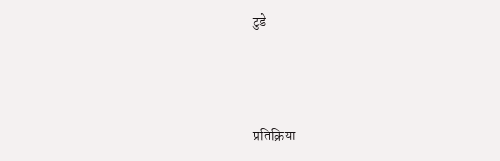टुडे



प्रतिक्रिया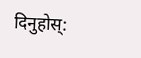दिनुहोस्: